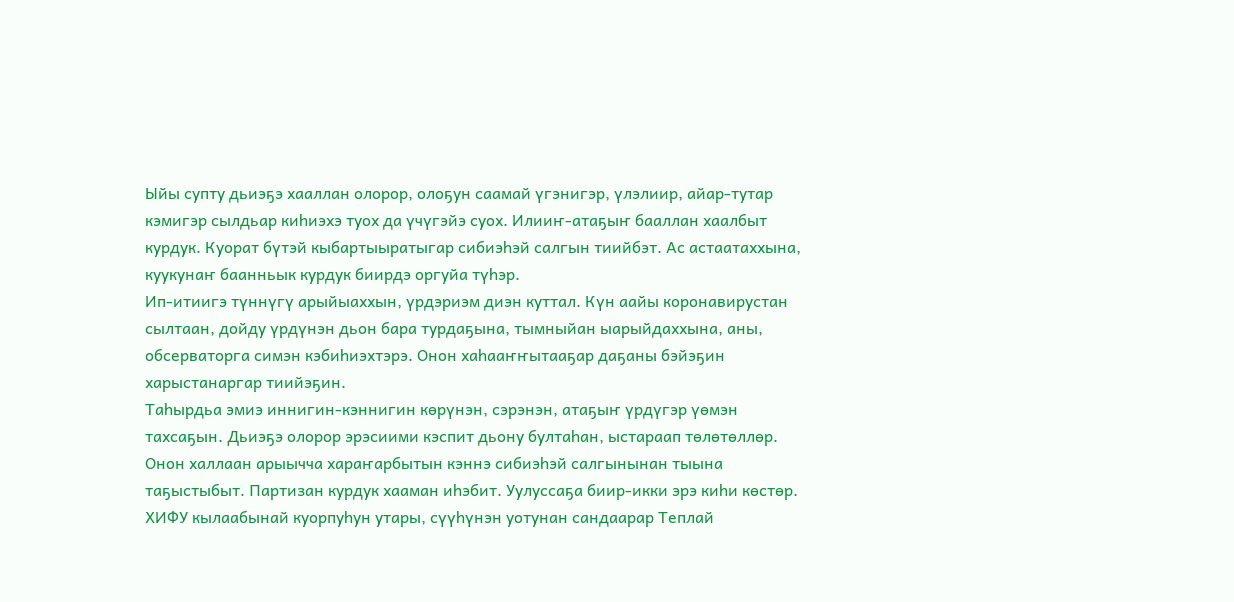Ыйы супту дьиэҕэ хааллан олорор, олоҕун саамай үгэнигэр, үлэлиир, айар-тутар кэмигэр сылдьар киһиэхэ туох да үчүгэйэ суох. Илииҥ-атаҕыҥ бааллан хаалбыт курдук. Куорат бүтэй кыбартыыратыгар сибиэһэй салгын тиийбэт. Ас астаатаххына, куукунаҥ баанньык курдук биирдэ оргуйа түһэр.
Ип-итиигэ түннүгү арыйыаххын, үрдэриэм диэн куттал. Күн аайы коронавирустан сылтаан, дойду үрдүнэн дьон бара турдаҕына, тымныйан ыарыйдаххына, аны, обсерваторга симэн кэбиһиэхтэрэ. Онон хаһааҥҥытааҕар даҕаны бэйэҕин харыстанаргар тиийэҕин.
Таһырдьа эмиэ иннигин-кэннигин көрүнэн, сэрэнэн, атаҕыҥ үрдүгэр үөмэн тахсаҕын. Дьиэҕэ олорор эрэсиими кэспит дьону бултаһан, ыстараап төлөтөллөр. Онон халлаан арыычча хараҥарбытын кэннэ сибиэһэй салгынынан тыына таҕыстыбыт. Партизан курдук хааман иһэбит. Уулуссаҕа биир-икки эрэ киһи көстөр.
ХИФУ кылаабынай куорпуһун утары, сүүһүнэн уотунан сандаарар Теплай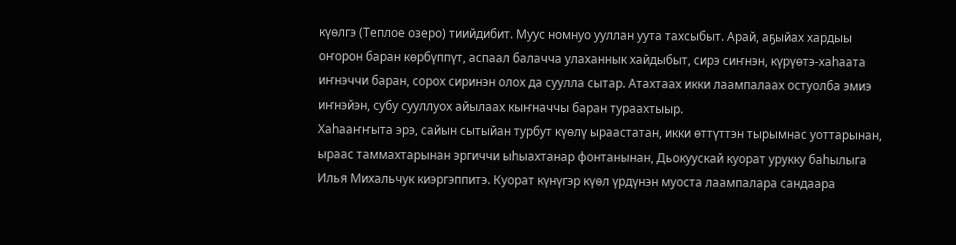күөлгэ (Теплое озеро) тиийдибит. Муус номнуо ууллан уута тахсыбыт. Арай, аҕыйах хардыы оҥорон баран көрбүппүт, аспаал балачча улаханнык хайдыбыт, сирэ сиҥнэн, күрүөтэ-хаһаата иҥнэччи баран, сорох сиринэн олох да суулла сытар. Атахтаах икки лаампалаах остуолба эмиэ иҥнэйэн, субу сууллуох айылаах кыҥначчы баран тураахтыыр.
Хаһааҥҥыта эрэ, сайын сытыйан турбут күөлү ыраастатан, икки өттүттэн тырымнас уоттарынан, ыраас таммахтарынан эргиччи ыһыахтанар фонтанынан, Дьокуускай куорат урукку баһылыга Илья Михальчук киэргэппитэ. Куорат күнүгэр күөл үрдүнэн муоста лаампалара сандаара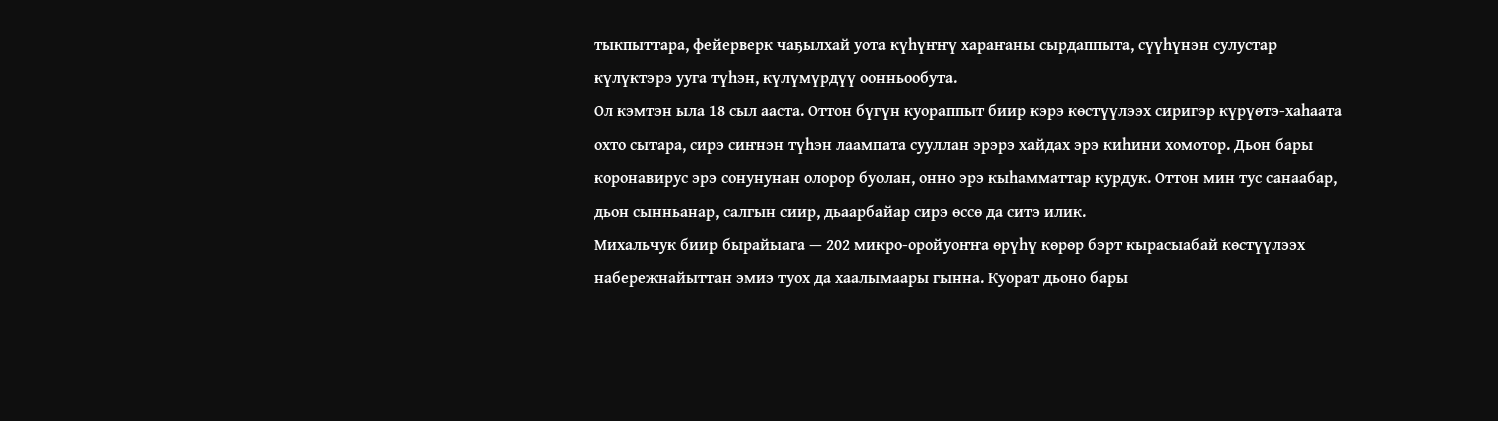тыкпыттара, фейерверк чаҕылхай уота күһүҥҥү хараҥаны сырдаппыта, сүүһүнэн сулустар күлүктэрэ ууга түһэн, күлүмүрдүү оонньообута.
Ол кэмтэн ыла 18 сыл ааста. Оттон бүгүн куораппыт биир кэрэ көстүүлээх сиригэр күрүөтэ-хаһаата охто сытара, сирэ сиҥнэн түһэн лаампата сууллан эрэрэ хайдах эрэ киһини хомотор. Дьон бары коронавирус эрэ сонунунан олорор буолан, онно эрэ кыһамматтар курдук. Оттон мин тус санаабар, дьон сынньанар, салгын сиир, дьаарбайар сирэ өссө да ситэ илик.
Михальчук биир бырайыага — 202 микро-оройуоҥҥа өрүһү көрөр бэрт кырасыабай көстүүлээх набережнайыттан эмиэ туох да хаалымаары гынна. Куорат дьоно бары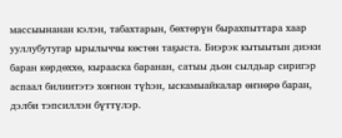массыынанан кэлэн, табахтарын, бөхтөрүн бырахпыттара хаар ууллубутугар ырылыччы көстөн таҕыста. Биэрэк кытыытын диэки баран көрдөххө, кырааска баранан, сатыы дьон сылдьар сиригэр аспаал билиитэтэ хоҥнон түһэн, ыскамыайкалар өҥнөрө баран, дэлби тэпсиллэн бүттүлэр.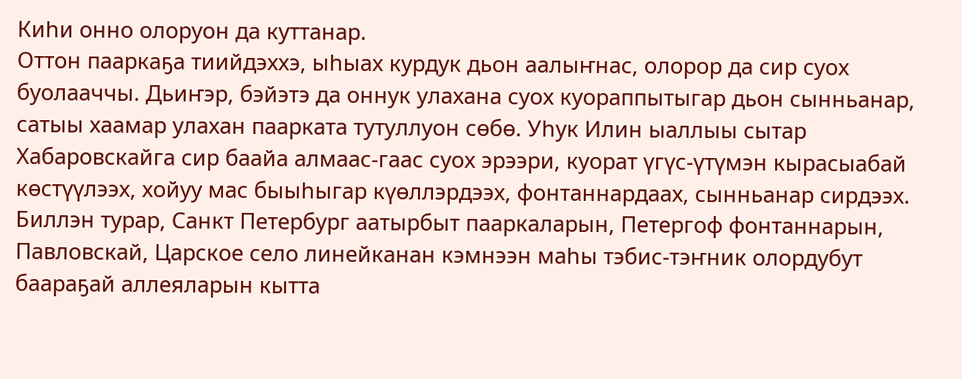Киһи онно олоруон да куттанар.
Оттон пааркаҕа тиийдэххэ, ыһыах курдук дьон аалыҥнас, олорор да сир суох буолааччы. Дьиҥэр, бэйэтэ да оннук улахана суох куораппытыгар дьон сынньанар, сатыы хаамар улахан паарката тутуллуон сөбө. Уһук Илин ыаллыы сытар Хабаровскайга сир баайа алмаас-гаас суох эрээри, куорат үгүс-үтүмэн кырасыабай көстүүлээх, хойуу мас быыһыгар күөллэрдээх, фонтаннардаах, сынньанар сирдээх.
Биллэн турар, Санкт Петербург аатырбыт пааркаларын, Петергоф фонтаннарын, Павловскай, Царское село линейканан кэмнээн маһы тэбис-тэҥник олордубут баараҕай аллеяларын кытта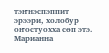тэҥнэспэппит эрээри, холобур оҥостуохха сөп этэ.
Марианна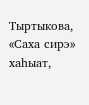Тыртыкова, «Саха сирэ» хаһыат,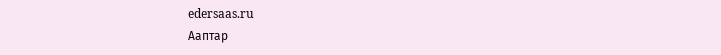edersaas.ru
Ааптар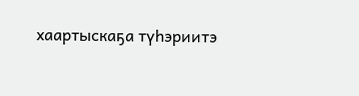хаартыскаҕа түһэриитэ